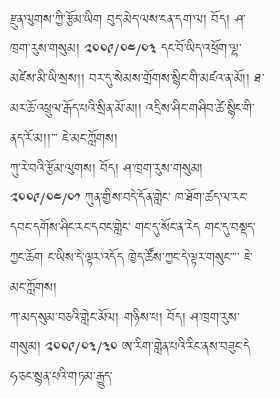རྫུན་ལུགས་ཀྱི་རྩོམ་ཡིག བུད་མེད་ལས་ངན་དག་ལ། བོད། ཤ་ཁྲག་རུས་གསུམ། ༢༠༠༩/༠༤/༠༣ དང་བོ་ཡིད་འཕྲོག་ལྷ་མཛེས་མི་ཡི་སྲས།། བར་དུ་སེམས་གྲོགས་སྙིང་གི་མཛའ་ན་མོ།། ཐ་མར་ཆོ་འཕྲུལ་རྒོད་པའི་སྲིན་མོ་མ།། འདྲིས་ཤིང་གཤིབ་ཚེ་སྙིང་གི་ནད་རོ་མ།།་་་ ཇེ་མང་ཀློགས།
ཀུ་རེ་བའི་རྩོམ་ལུགས། བོད། ཤ་ཁྲག་རུས་གསུམ། ༢༠༠༩/༠༤/༠༡ ཀུན་གྱིས་བདེ་དོན་གླེང་ ཁ་ཐོག་ཚད་ལ་རང་དབང་དགོས་ཤིང་རང་དབང་གླེང་ གང་དུ་སོང་ན་རེད གང་དུ་བསྡད་ཀྱང་ཆོག ང་ཡིས་དེ་ལྟར་འདོད ཁྱེད་ཚོས་ཀྱང་དེ་ལྟར་གསུང་་་་ ཇེ་མང་ཀློགས།
ཀ་མད་སུམ་བཅའི་གླེང་མོལ། གཉིས་པ། བོད། ཤ་ཁྲག་རུས་གསུམ། ༢༠༠༩/༠༣/༣༠ ཨ་རིག་གླེན་པའི་རིང་ནས་བཟུང་དེ ཧ་ཅང་སྙན་པའི་གཏམ་རྒྱུད་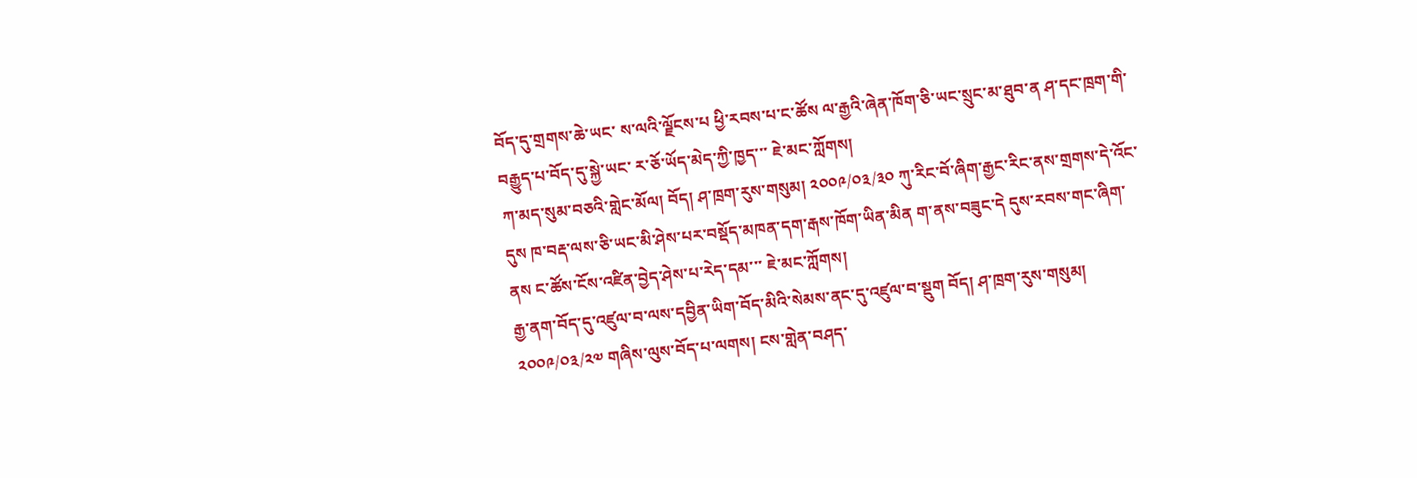བོད་དུ་གྲགས་ཆེ་ཡང་ ས་ལའི་ལྗོངས་པ ཕྱི་རབས་པ་ང་ཚོས ལ་རྒྱའི་ཞེན་ཁོག་ཅི་ཡང་སྲུང་མ་ཐུབ་ན ཤ་དང་ཁྲག་གི་བརྒྱུད་པ་བོད་དུ་སྐྱེ་ཡང་ ར་ཅོ་ཡོད་མེད་ཀྱི་ཁྱད་་་ ཇེ་མང་ཀློགས།
ཀ་མད་སུམ་བཅའི་གླེང་མོལ། བོད། ཤ་ཁྲག་རུས་གསུམ། ༢༠༠༩/༠༣/༣༠ ཀུ་རིང་བོ་ཞིག་རྒྱང་རིང་ནས་གྲགས་དེ་འོང་དུས ཁ་བརྡ་ལས་ཅི་ཡང་མི་ཤེས་པར་བསྡོད་མཁན་དག་རྒས་ཁོག་ཡིན་མིན ག་ནས་བཟུང་དེ དུས་རབས་གང་ཞིག་ནས ང་ཚོས་ངོས་འཛིན་བྱེད་ཤེས་པ་རེད་དམ་་་ ཇེ་མང་ཀློགས།
རྒྱ་ནག་བོད་དུ་འཛུལ་བ་ལས་དབྱིན་ཡིག་བོད་མིའི་སེམས་ནང་དུ་འཛུལ་བ་སྡུག བོད། ཤ་ཁྲག་རུས་གསུམ། ༢༠༠༩/༠༣/༢༧ གཞིས་ལུས་བོད་པ་ལགས། ངས་གླེན་བཤད་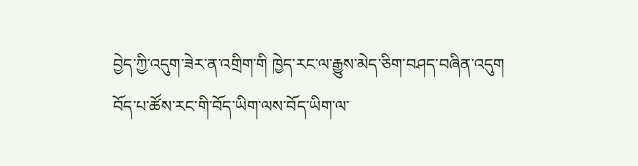བྱེད་ཀྱི་འདུག་ཟེར་ན་འགྲིག་གི ཁྱེད་རང་ལ་རྒྱུས་མེད་ཅིག་བཤད་བཞིན་འདུག བོད་པ་ཚོས་རང་གི་བོད་ཡིག་ལས་བོད་ཡིག་ལ་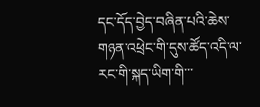དང་དོད་བྱེད་བཞིན་པའི་ཆེས་གཉན་འཕྲེང་གི་དུས་ཚོད་འདི་ལ་རང་གི་སྐད་ཡིག་གི་་་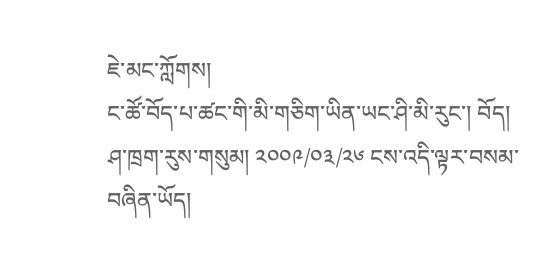ཇེ་མང་ཀློགས།
ང་ཚོ་བོད་པ་ཚང་གི་མི་གཅིག་ཡིན་ཡང་ཤི་མི་རུང་། བོད། ཤ་ཁྲག་རུས་གསུམ། ༢༠༠༩/༠༣/༢༦ ངས་འདི་ལྟར་བསམ་བཞིན་ཡོད།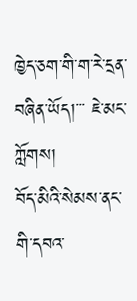ཁྱེད་ཅག་གི་ག་རེ་དྲན་བཞིན་ཡོད།་་་ ཇེ་མང་ཀློགས།
བོད་མིའི་སེམས་ནང་གི་དབའ་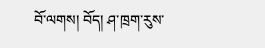བོ་ལགས། བོད། ཤ་ཁྲག་རུས་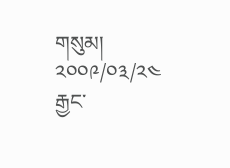གསུམ། ༢༠༠༩/༠༣/༢༤ རྒྱང་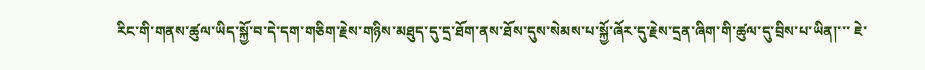རིང་གི་གནས་ཚུལ་ཡིད་སྐྱོ་བ་དེ་དག་གཅིག་རྗེས་གཉིས་མཐུད་དུ་དྲ་ཐོག་ནས་ཐོས་དུས་སེམས་པ་སྐྱོ་ཞོར་དུ་རྗེས་དྲན་ཞིག་གི་ཚུལ་དུ་བྲིས་པ་ཡིན།་་་ ཇེ་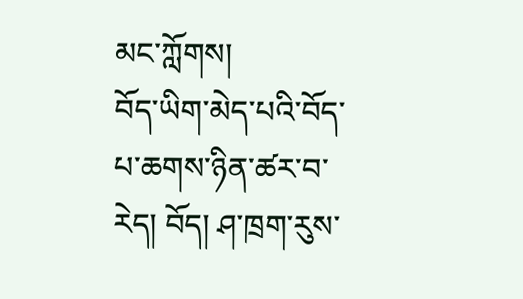མང་ཀློགས།
བོད་ཡིག་མེད་པའི་བོད་པ་ཆགས་ཉིན་ཚར་བ་རེད། བོད། ཤ་ཁྲག་རུས་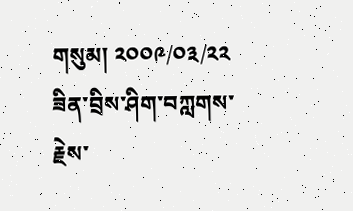གསུམ། ༢༠༠༩/༠༣/༢༢ ཟིན་བྲིས་ཤིག་བཀླགས་རྗེས་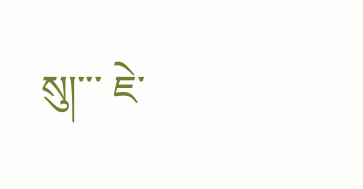སུ།་་་ ཇེ་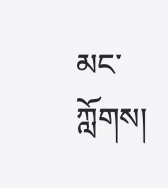མང་ཀློགས།